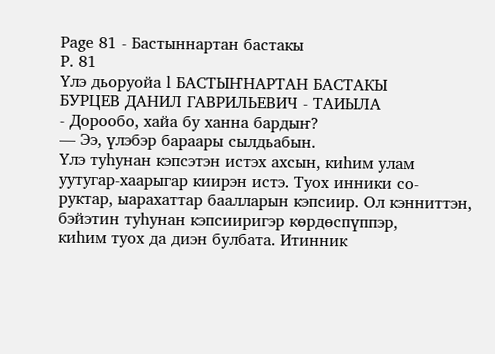Page 81 - Бастыннартан бастакы
P. 81
Үлэ дьоруойа l БАСТЫҤНАРТАН БАСТАКЫ
БУРЦЕВ ДАНИЛ ГАВРИЛЬЕВИЧ - ТАИЫЛА
- Дорообо, хайа бу ханна бардыҥ?
— Ээ, үлэбэр бараары сылдьабын.
Үлэ туһунан кэпсэтэн истэх ахсын, киһим улам уутугар-хаарыгар киирэн истэ. Туох инники со-
руктар, ыарахаттар баалларын кэпсиир. Ол кэнниттэн, бэйэтин туһунан кэпсииригэр көрдөспүппэр,
киһим туох да диэн булбата. Итинник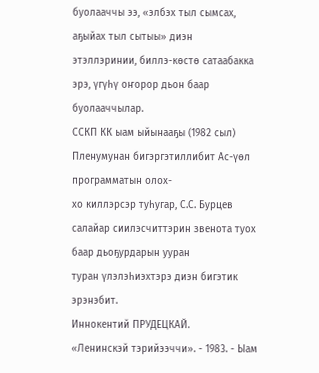буолааччы ээ, «элбэх тыл сымсах, аҕыйах тыл сытыы» диэн
этэллэринии, биллэ-көстө сатаабакка эрэ, үгүһү оҥорор дьон баар буолааччылар.
ССКП КК ыам ыйынааҕы (1982 сыл) Пленумунан бигэргэтиллибит Ас-үөл программатын олох-
хо киллэрсэр туһугар, С.С. Бурцев салайар сиилэсчиттэрин звенота туох баар дьоҕурдарын ууран
туран үлэлэһиэхтэрэ диэн бигэтик эрэнэбит.
Иннокентий ПРУДЕЦКАЙ.
«Ленинскэй тэрийээччи». - 1983. - Ыам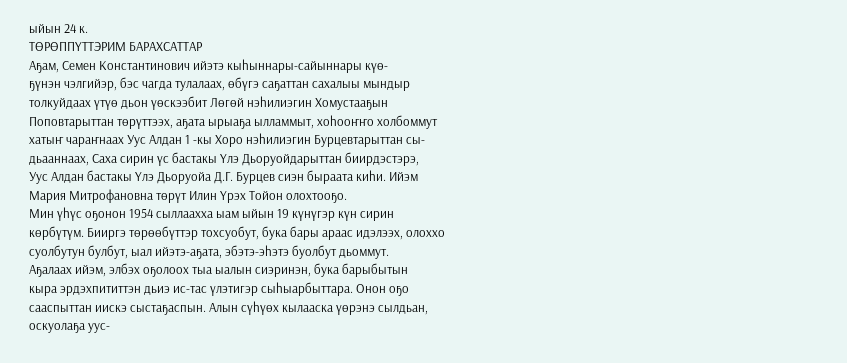ыйын 24 к.
ТӨРӨППҮТТЭРИМ БАРАХСАТТАР
Аҕам, Семен Константинович ийэтэ кыһыннары-сайыннары күө-
ҕүнэн чэлгийэр, бэс чагда тулалаах, өбүгэ саҕаттан сахалыы мындыр
толкуйдаах үтүө дьон үөскээбит Лөгөй нэһилиэгин Хомустааҕын
Поповтарыттан төрүттээх, аҕата ырыаҕа ылламмыт, хоһооҥҥо холбоммут
хатыҥ чараҥнаах Уус Алдан 1 -кы Хоро нэһилиэгин Бурцевтарыттан сы-
дьааннаах, Саха сирин үс бастакы Үлэ Дьоруойдарыттан биирдэстэрэ,
Уус Алдан бастакы Үлэ Дьоруойа Д.Г. Бурцев сиэн быраата киһи. Ийэм
Мария Митрофановна төрүт Илин Үрэх Тойон олохтооҕо.
Мин үһүс оҕонон 1954 сыллаахха ыам ыйын 19 күнүгэр күн сирин
көрбүтүм. Бииргэ төрөөбүттэр тохсуобут, бука бары араас идэлээх, олоххо
суолбутун булбут, ыал ийэтэ-аҕата, эбэтэ-эһэтэ буолбут дьоммут.
Аҕалаах ийэм, элбэх оҕолоох тыа ыалын сиэринэн, бука барыбытын
кыра эрдэхпититтэн дьиэ ис-тас үлэтигэр сыһыарбыттара. Онон оҕо
сааспыттан иискэ сыстаҕаспын. Алын сүһүөх кылааска үөрэнэ сылдьан,
оскуолаҕа уус-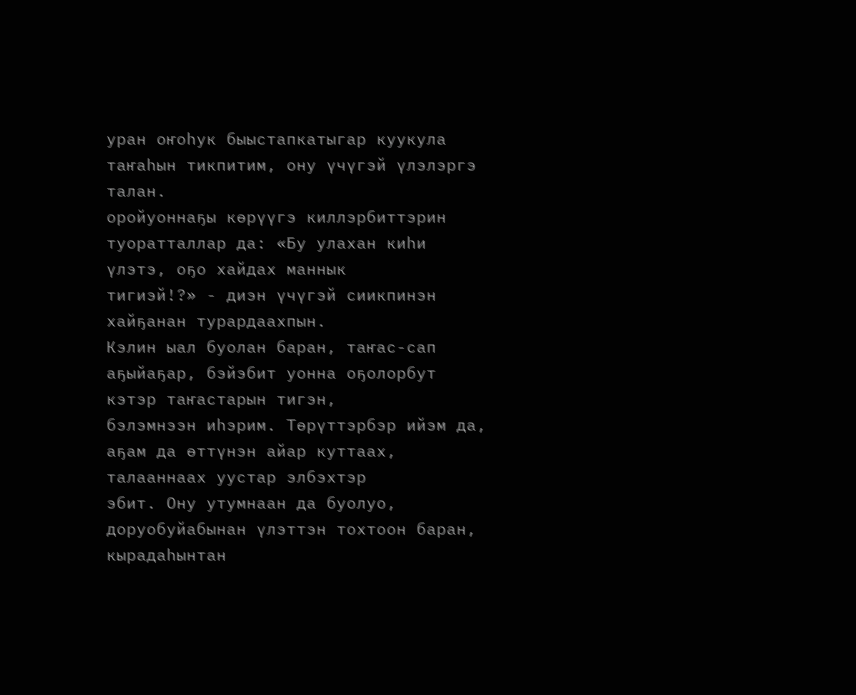уран оҥоһук быыстапкатыгар куукула таҥаһын тикпитим, ону үчүгэй үлэлэргэ талан.
оройуоннаҕы көрүүгэ киллэрбиттэрин туоратталлар да: «Бу улахан киһи үлэтэ, оҕо хайдах маннык
тигиэй!?» - диэн үчүгэй сиикпинэн хайҕанан турардаахпын.
Кэлин ыал буолан баран, таҥас-сап аҕыйаҕар, бэйэбит уонна оҕолорбут кэтэр таҥастарын тигэн,
бэлэмнээн иһэрим. Төрүттэрбэр ийэм да, аҕам да өттүнэн айар куттаах, талааннаах уустар элбэхтэр
эбит. Ону утумнаан да буолуо, доруобуйабынан үлэттэн тохтоон баран, кырадаһынтан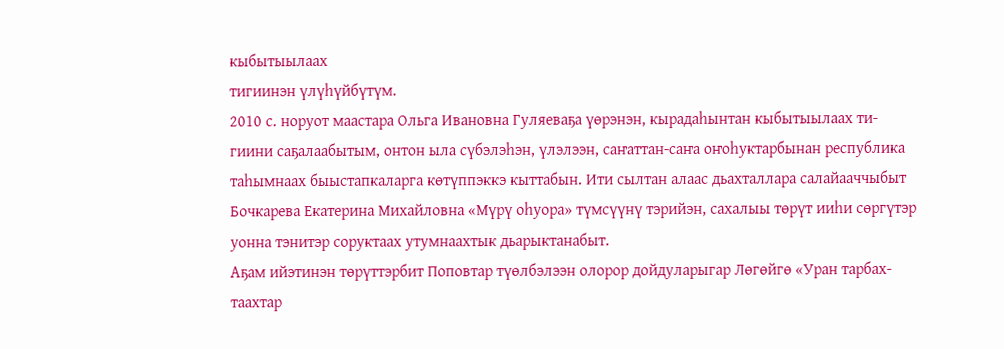кыбытыылаах
тигиинэн үлүһүйбүтүм.
2010 с. норуот маастара Ольга Ивановна Гуляеваҕа үөрэнэн, кырадаһынтан кыбытыылаах ти-
гиини саҕалаабытым, онтон ыла сүбэлэһэн, үлэлээн, саҥаттан-саҥа оҥоһуктарбынан республика
таһымнаах быыстапкаларга көтүппэккэ кыттабын. Ити сылтан алаас дьахталлара салайааччыбыт
Бочкарева Екатерина Михайловна «Мүрү оһуора» түмсүүнү тэрийэн, сахалыы төрүт ииһи сөргүтэр
уонна тэнитэр соруктаах утумнаахтык дьарыктанабыт.
Аҕам ийэтинэн төрүттэрбит Поповтар түөлбэлээн олорор дойдуларыгар Лөгөйгө «Уран тарбах-
таахтар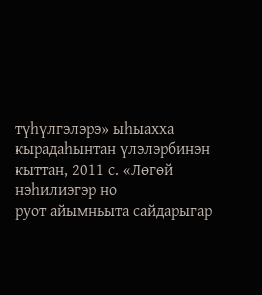түһүлгэлэрэ» ыһыахха кырадаһынтан үлэлэрбинэн кыттан, 2011 с. «Лөгөй нэһилиэгэр но
руот айымньыта сайдарыгар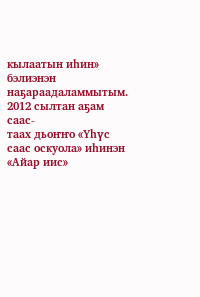кылаатын иһин» бэлиэнэн наҕараадаламмытым. 2012 сылтан аҕам саас-
таах дьоҥҥо «Үһүс саас оскуола» иһинэн «Айар иис»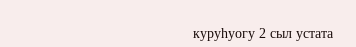куруһуогу 2 сыл устата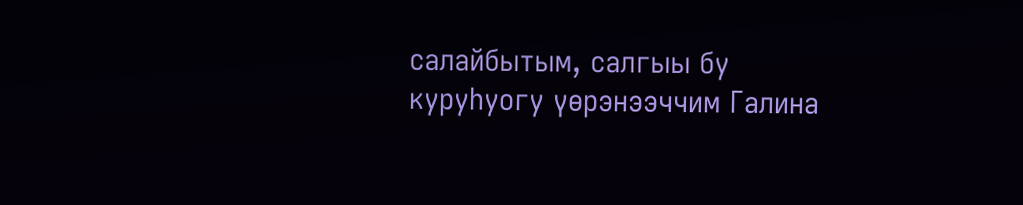салайбытым, салгыы бу
куруһуогу үөрэнээччим Галина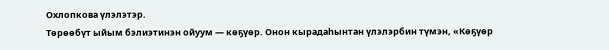Охлопкова үлэлэтэр.
Төрөөбүт ыйым бэлиэтинэн ойуум — көҕүөр. Онон кырадаһынтан үлэлэрбин түмэн, «Көҕүөр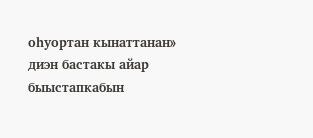оһуортан кынаттанан» диэн бастакы айар быыстапкабын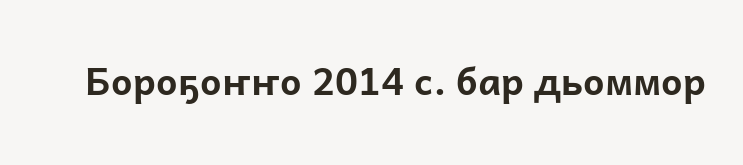Бороҕоҥҥо 2014 с. бар дьоммор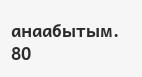анаабытым.
80